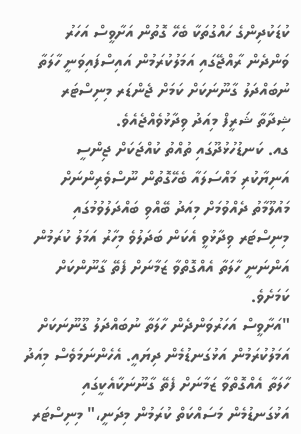ކުޑަކުދިންގެ ހައްގުތަކާ ބެހޭ ގޮތުން އަށާވީސް އަހަރު ވަންދެން ރާއްޖޭގައި އަމަލުކުރަމުން އައިސްފައިވަނީ ހާލަތާ ނުބައްދަލު ގާނޫނަކަށް ކަމަށް ޖެންޑަރ މިނިސްޓަރ ޝިދާތާ ޝަރީފް މިއަދު ވިދާޅުވެއްޖެއެވެ.
ގއ. ކަނޑުހުޅުދޫގައި ތުއްތު ކުއްޖަކަށް ޖިންސީ އަނިޔާކުރި މައްސަލައާ ބެހޭގޮތުން ނޫސްވެރިންނަށް މައުލޫމާތު ދެއްވުމަށް މިއަދު ބޭއްވި ބައްދަލުވުމުގައި މިނިސްޓަރ ވިދާޅުވީ އެކަން ބަދަލުވެ މިހާރު އަމަލު ކުރަމުން އަންނަނީ ހާލަތާ އެއްގޮތްވާ ޒަމާނަށް ފެތޭ ގާނޫންކަށް ކަމަށެވެ.
"އަށާވީސް އަހަރުވަންދެން ހާލަތާ ނުބައްދަލު ގޫނޫނަކަށް އަމަލުކުރަމުން އަޅުގަނޑުމެން ދިޔައީ. އެހެންނަމަވެސް މިއަދު ހާލަތާ އެއްގޮތްވާ ޒަމާނަށް ފެތޭ ގާނޫނަކާއެކީގައި އަޅުގަނޑުމެން މަސައްކަތް ކުރަމުން މިދަނީ،" މިނިސްޓަރ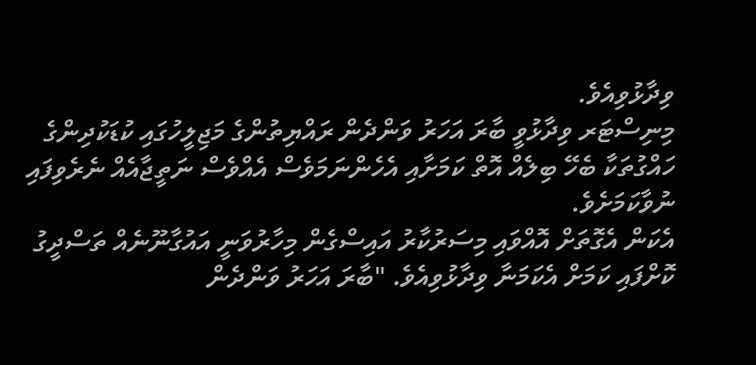ވިދާޅުވިއެވެ.
މިނިސްޓަރ ވިދާޅުވީ ބާރަ އަހަރު ވަންދެން ރައްޔިތުންގެ މަޖިލީހުގައި ކުޑަކުދިންގެ ހައްގުތަކާ ބެހޭ ބިލެއް އޮތް ކަމަށާއި އެހެންނަމަވެސް އެއްވެސް ނަތީޖާއެއް ނެރެވިފައި ނުވާކަމަށެވެ.
އެކަން އެގޮތަށް އޮއްވައި މިސަރުކާރު އައިސްގެން މިހާރުވަނީ އައުގާނޫނެއް ތަސްދީގު ކޮށްފައި ކަމަށް އެކަމަނާ ވިދާޅުވިއެވެ. "ބާރަ އަހަރު ވަންދެން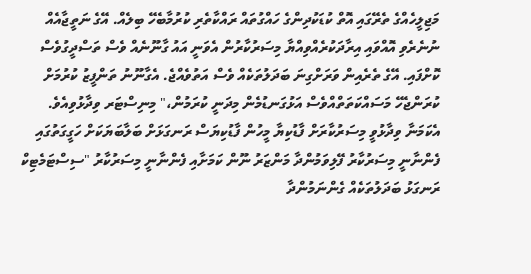މަޖިލީހެއްގެ ތެރޭގައި އޮތް ކުޑަކުދިންގެ ހައްގުތައް ރައްކާތެރި ކުރުމާބެހޭ ބިލެއް. އޭގެ ނަތީޖާއެއް ނުނެރެވި އޮއްވައި އިރާދަކުރެއްވިއްޔާ މިސަރުކާރުން އެވަނީ އައު ގާނޫނެއް ވެސް ތަސްދީގުވެސް ކޮށްފައި. އޭގެ ތެރެއިން ވަރަށްގިނަ ބަދަލުތަކެއް ވެސް އަތުވެއްޖެ. އެގާނޫނު ތަންފީޒު ކުރުމަށް ކުރަންޖެހޭ މަސައްކަތަތްއްވެސް އަޅުގަނޑުމެން މިދަނީ ކުރަމުން،" މިނިސްޓަރ ވިދާޅުވިއެވެ.
އެކަމަނާ ވިދާޅުވީ މިސަރުކާރަށް ފާޑުކިޔާ މީހުން ފާޑުކިޔަސް ރަނގަޅަށް ބަލާބަޔަކަށް ހަގީގަތުގައި ފެންނާނީ މިސަރުކާރު ފޭލިވަމުންދާ މަންޒަރު ނޫން ކަމަށާއި ފެންނާނީ މިސަރުކާރު "ސިސްޓަމެޓިކް ރަނގަޅު ބަދަލުތަކެއް ގެންނަމުންދާ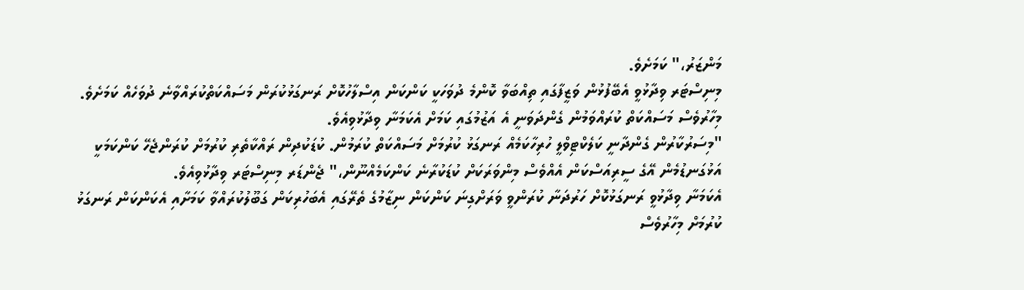މަންޒަރު،" ކަމަށެވެ.
މިނިސްޓަރ ވިދާޅުވީ އެބޭފުޅުން ވަޒީފާގައި ތިއްބަވާ ކޮންމެ ދުވަހަކީ ކަންކަން އިސްލާހުކޮށް ރަނގަޅުކުރަން މަސައްކަތްކުރައްވާނެ ދުވަހެއް ކަމަށެވެ. މިހާރުވެސް މަސައްކަތް ކުރައްވަމުން ގެންދަވަނީ އެ އަޒުމުގައި ކަމަށް އެކަމަނާ ވިދާޅުވިއެވެ.
"މިސަރުކާރުން ގެންދާނީ ކަލެކްޓިވްލީ ހުރިހާކަމެއް ރަނގަޅު ކުރުމަށް މަސައްކަތް ކުރަމުން. ކުޑަކުދިން ރައްކާތެރި ކުރުމަށް ކުރަންޖެހޭ ކަންކަމަކީ އަޅުގަނޑުމެން އޭގެ ސީރިއަސްކަން އެއްވެސް މިންވަރަކަށް ކުޑަކުރާނެ ކަންކަމެއްނޫން،" ޖެންޑަރ މިނިސްޓަރ ވިދާޅުވިއެވެ.
އެކަމަނާ ވިދާޅުވީ ރަނގަޅުކޮށް ހަރުދަނާ ކުރަންވީ ވަރަށްގިނަ ކަންކަން ނިޒާމުގެ ތެރޭގައި އެބަހުރިކަން ގަބޫލުކުރައްވާ ކަމަށާއި އެކަންކަން ރަނގަޅު ކުރުމަށް މިހާރުވެސް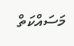މަސައްކަތް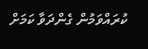ކުރައްވަމުން ގެންދަވާ ކަމަށް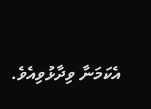އެކަމަނާ ވިދާޅުވިއެވެ.